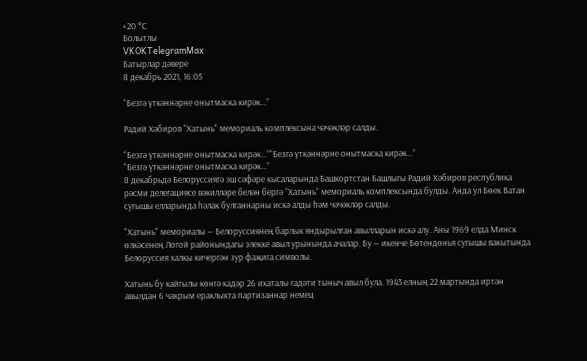+20 °С
Болытлы
VKOKTelegramMax
Батырлар дәвере
8 декабрь 2021, 16:05

“Безгә үткәннәрне онытмаска кирәк...”

Радий Хәбиров “Хатынь" мемориаль комплексына чәчәкләр салды.

“Безгә үткәннәрне онытмаска кирәк...”“Безгә үткәннәрне онытмаска кирәк...”
“Безгә үткәннәрне онытмаска кирәк...”
8 декабрьдә Белоруссиягә эш сәфәре кысаларында Башкортстан Башлыгы Радий Хәбиров республика рәсми делегациясе вәкилләре белән бергә “Хатынь” мемориаль комплексында булды. Анда ул Бөек Ватан сугышы елларында һәлак булганнарны искә алды һәм чәчәкләр салды.

"Хатынь" мемориалы — Белоруссиянең барлык яндырылган авылларын искә алу. Аны 1969 елда Минск өлкәсенең Логой районындагы элекке авыл урынында ачалар. Бу — икенче Бөтендөнья сугышы вакытында Белоруссия халкы кичергән зур фаҗига символы.

Хатынь бу кайгылы көнгә кадәр 26 ихаталы гадәти тыныч авыл була. 1943 елның 22 мартында иртән авылдан 6 чакрым ераклыкта партизаннар немец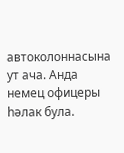автоколоннасына ут ача. Анда немец офицеры һәлак була.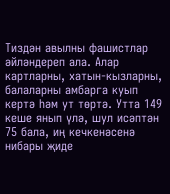Тиздән авылны фашистлар әйләндереп ала. Алар картларны, хатын-кызларны, балаларны амбарга куып кертә һәм ут төртә. Утта 149 кеше янып үлә, шул исәптән 75 бала, иң кечкенәсенә нибары җиде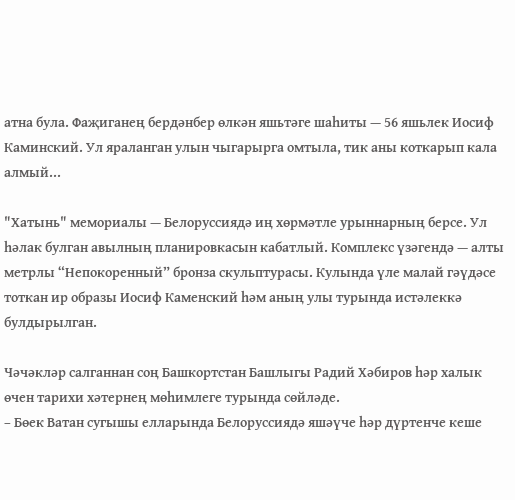атна була. Фаҗиганең бердәнбер өлкән яшьтәге шаһиты — 56 яшьлек Иосиф Каминский. Ул яраланган улын чыгарырга омтыла, тик аны коткарып кала алмый...

"Хатынь" мемориалы — Белоруссиядә иң хөрмәтле урыннарның берсе. Ул һәлак булган авылның планировкасын кабатлый. Комплекс үзәгендә — алты метрлы “Непокоренный” бронза скульптурасы. Кулында үле малай гәүдәсе тоткан ир образы Иосиф Каменский һәм аның улы турында истәлеккә булдырылган.

Чәчәкләр салганнан соң Башкортстан Башлыгы Радий Хәбиров һәр халык өчен тарихи хәтернең мөһимлеге турында сөйләде.
– Бөек Ватан сугышы елларында Белоруссиядә яшәүче һәр дүртенче кеше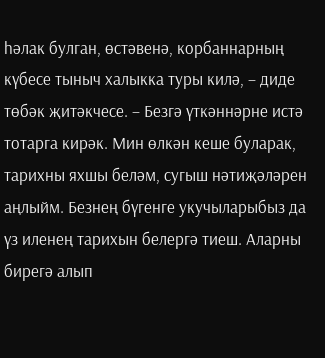һәлак булган, өстәвенә, корбаннарның күбесе тыныч халыкка туры килә, – диде төбәк җитәкчесе. – Безгә үткәннәрне истә тотарга кирәк. Мин өлкән кеше буларак, тарихны яхшы беләм, сугыш нәтиҗәләрен аңлыйм. Безнең бүгенге укучыларыбыз да үз иленең тарихын белергә тиеш. Аларны бирегә алып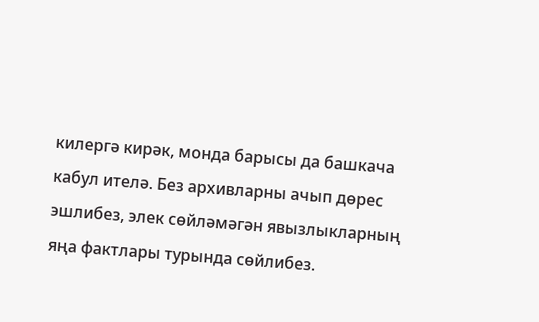килергә кирәк, монда барысы да башкача кабул ителә. Без архивларны ачып дөрес эшлибез, элек сөйләмәгән явызлыкларның яңа фактлары турында сөйлибез.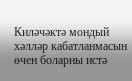Киләчәктә мондый хәлләр кабатланмасын өчен боларны истә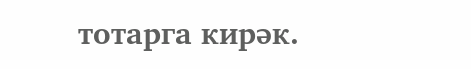тотарга кирәк.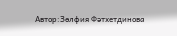Автор:Зөлфия Фәтхетдинова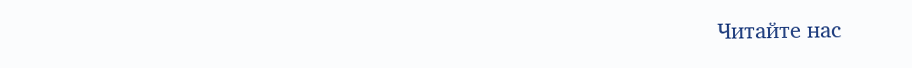Читайте нас